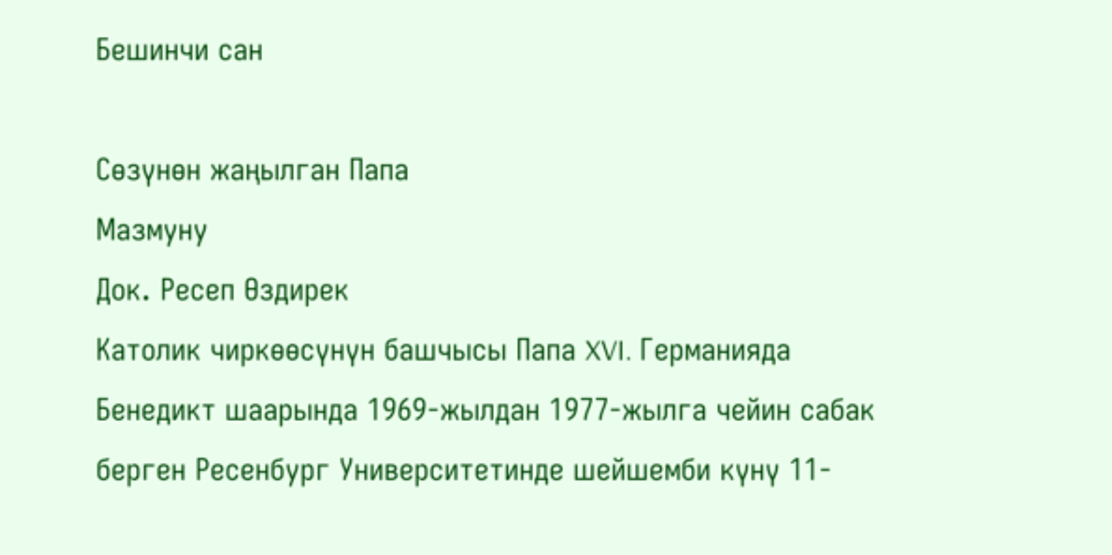Бешинчи сан

Сөзүнөн жаңылган Папа
Мазмуну
Док. Ресеп Өздирек
Католик чиркөөсүнүн башчысы Папа XVI. Германияда Бенедикт шаарында 1969-жылдан 1977-жылга чейин сабак берген Ресенбург Университетинде шейшемби күнү 11-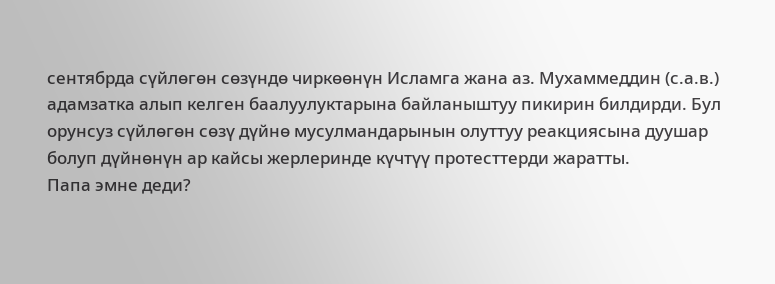сентябрда сүйлөгөн сөзүндө чиркөөнүн Исламга жана аз. Мухаммеддин (с.а.в.) адамзатка алып келген баалуулуктарына байланыштуу пикирин билдирди. Бул орунсуз сүйлөгөн сөзү дүйнө мусулмандарынын олуттуу реакциясына дуушар болуп дүйнөнүн ар кайсы жерлеринде күчтүү протесттерди жаратты.
Папа эмне деди?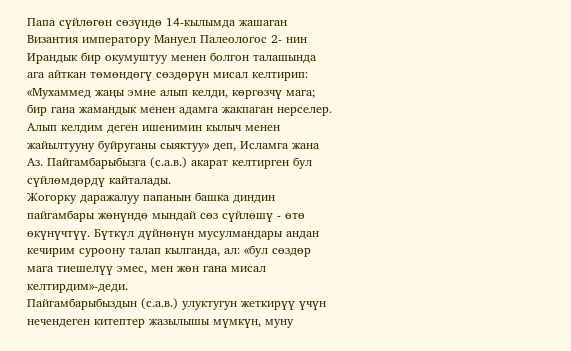Папа сүйлөгөн сөзүндө 14-кылымда жашаган Византия императору Мануел Палеологос 2- нин Ирандык бир окумуштуу менен болгон талашында ага айткан төмөндөгү сөздөрүн мисал келтирип: «Мухаммед жаңы эмне алып келди, көргөзчү мага; бир гана жамандык менен адамга жакпаган нерселер. Алып келдим деген ишенимин кылыч менен жайылтууну буйруганы сыяктуу» деп, Исламга жана Аз. Пайгамбарыбызга (с.а.в.) акарат келтирген бул сүйлөмдөрдү кайталады.
Жогорку даражалуу папанын башка диндин пайгамбары жөнүндө мындай сөз сүйлөшү - өтө өкүнүчтүү. Бүткүл дүйнөнүн мусулмандары андан кечирим суроону талап кылганда, ал: «бул сөздөр мага тиешелүү эмес, мен жөн гана мисал келтирдим»-деди.
Пайгамбарыбыздын (с.а.в.) улуктугун жеткирүү үчүн нечендеген китептер жазылышы мүмкүн, муну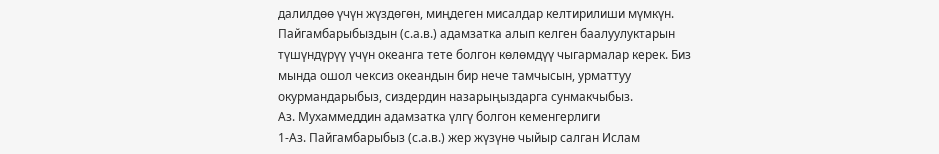далилдөө үчүн жүздөгөн, миңдеген мисалдар келтирилиши мүмкүн. Пайгамбарыбыздын (с.а.в.) адамзатка алып келген баалуулуктарын түшүндүрүү үчүн океанга тете болгон көлөмдүү чыгармалар керек. Биз мында ошол чексиз океандын бир нече тамчысын, урматтуу окурмандарыбыз, сиздердин назарыңыздарга сунмакчыбыз.
Аз. Мухаммеддин адамзатка үлгү болгон кеменгерлиги
1-Аз. Пайгамбарыбыз (с.а.в.) жер жүзүнө чыйыр салган Ислам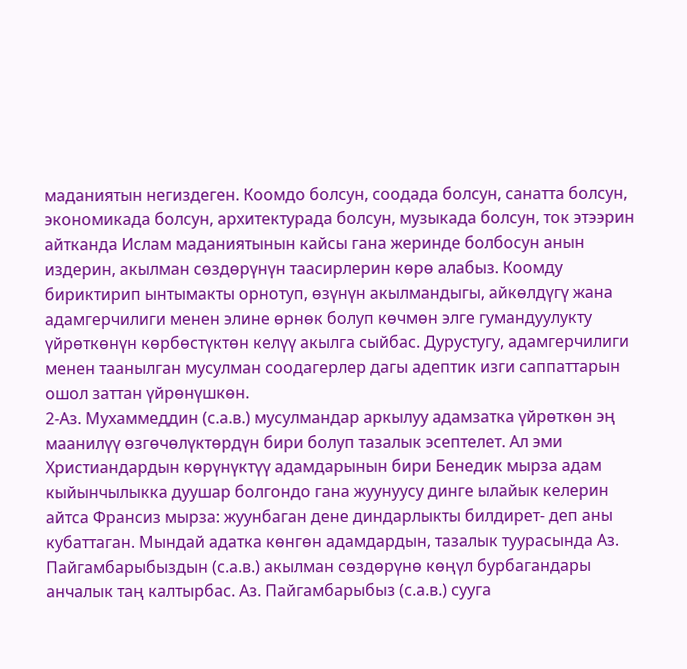маданиятын негиздеген. Коомдо болсун, соодада болсун, санатта болсун, экономикада болсун, архитектурада болсун, музыкада болсун, ток этээрин айтканда Ислам маданиятынын кайсы гана жеринде болбосун анын издерин, акылман сөздөрүнүн таасирлерин көрө алабыз. Коомду бириктирип ынтымакты орнотуп, өзүнүн акылмандыгы, айкөлдүгү жана адамгерчилиги менен элине өрнөк болуп көчмөн элге гумандуулукту үйрөткөнүн көрбөстүктөн келүү акылга сыйбас. Дурустугу, адамгерчилиги менен таанылган мусулман соодагерлер дагы адептик изги саппаттарын ошол заттан үйрөнүшкөн.
2-Аз. Мухаммеддин (с.а.в.) мусулмандар аркылуу адамзатка үйрөткөн эң маанилүү өзгөчөлүктөрдүн бири болуп тазалык эсептелет. Ал эми Xристиандардын көрүнүктүү адамдарынын бири Бенедик мырза адам кыйынчылыкка дуушар болгондо гана жуунуусу динге ылайык келерин айтса Франсиз мырза: жуунбаган дене диндарлыкты билдирет- деп аны кубаттаган. Мындай адатка көнгөн адамдардын, тазалык туурасында Аз. Пайгамбарыбыздын (с.а.в.) акылман сөздөрүнө көңүл бурбагандары анчалык таң калтырбас. Аз. Пайгамбарыбыз (с.а.в.) сууга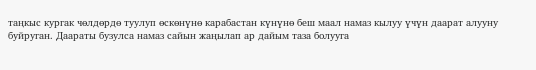таңкыс кургак чөлдөрдө туулуп өскөнүнө карабастан күнүнө беш маал намаз кылуу үчүн даарат алууну буйруган. Даараты бузулса намаз сайын жаңылап ар дайым таза болууга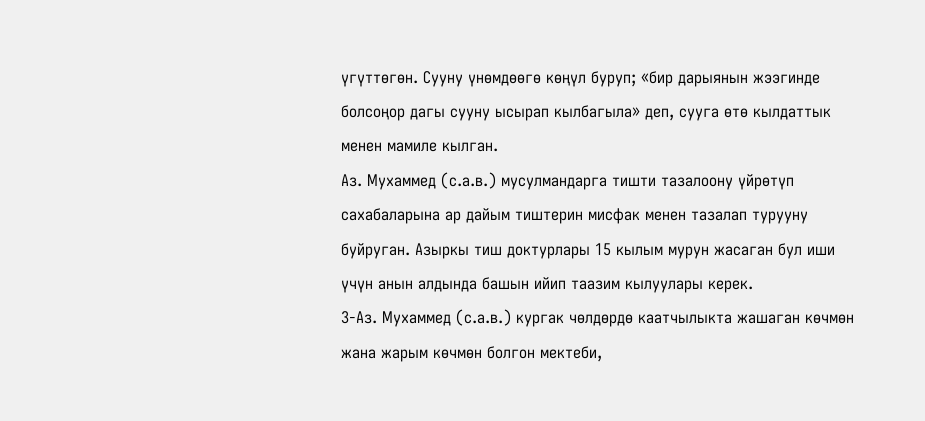үгүттөгөн. Сууну үнөмдөөгө көңүл буруп; «бир дарыянын жээгинде болсоңор дагы сууну ысырап кылбагыла» деп, сууга өтө кылдаттык менен мамиле кылган.
Аз. Мухаммед (с.а.в.) мусулмандарга тишти тазалоону үйрөтүп сахабаларына ар дайым тиштерин мисфак менен тазалап турууну буйруган. Азыркы тиш доктурлары 15 кылым мурун жасаган бул иши үчүн анын алдында башын ийип таазим кылуулары керек.
3-Аз. Мухаммед (с.а.в.) кургак чөлдөрдө каатчылыкта жашаган көчмөн жана жарым көчмөн болгон мектеби,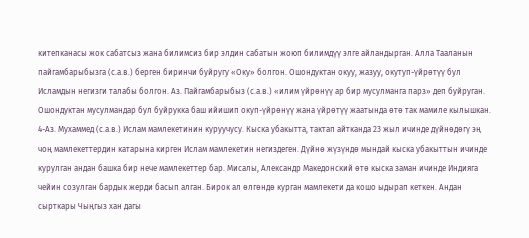китепканасы жок сабатсыз жана билимсиз бир элдин сабатын жоюп билимдүү элге айландырган. Алла Тааланын пайгамбарыбызга (с.а.в.) берген биринчи буйругу «Оку» болгон. Ошондуктан окуу, жазуу, окутуп-үйрөтүү бул Исламдын негизги талабы болгон. Аз. Пайгамбарыбыз (с.а.в.) «илим үйрөнүү ар бир мусулманга парз» деп буйруган. Ошондуктан мусулмандар бул буйрукка баш ийишип окуп-үйрөнүү жана үйрөтүү жаатында өтө так мамиле кылышкан.
4-Аз. Мухаммед (с.а.в.) Ислам мамлекетинин куруучусу. Кыска убакытта, тактап айтканда 23 жыл ичинде дүйнөдөгү эң чоң мамлекеттердин катарына кирген Ислам мамлекетин негиздеген. Дүйнө жүзүндө мындай кыска убакыттын ичинде курулган андан башка бир нече мамлекеттер бар. Мисалы, Александр Македонский өтө кыска заман ичинде Индияга чейин созулган бардык жерди басып алган. Бирок ал өлгөндө курган мамлекети да кошо ыдырап кеткен. Андан сырткары Чыңгыз хан дагы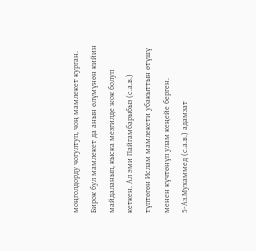моңголдорду чогултуп, чоң мамлекет курган. Бирок бул мамлекет да анын өлүмүнөн кийин майдаланып, кыска мезгилде жок болуп кеткен. Ал эми Пайгамбарыбыз (с.а.в.) түптөгөн Ислам мамлекети убакыттын өтүшү менен күчтөнүп улам кеңейе берген.
5-Аз.Мухаммед (с.а.в.) адамзат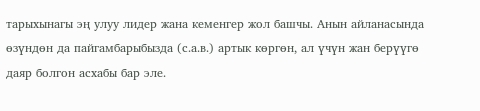тарыхынагы эң улуу лидер жана кеменгер жол башчы. Анын айланасында өзүндөн да пайгамбарыбызда (с.а.в.) артык көргөн, ал үчүн жан берүүгө даяр болгон асхабы бар эле.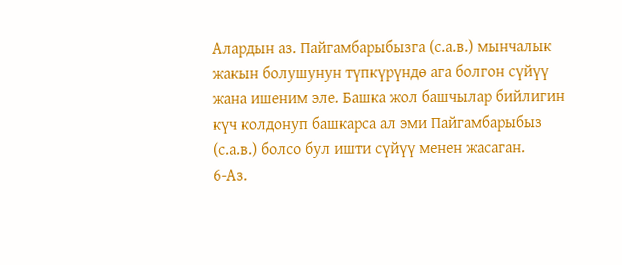Алардын аз. Пайгамбарыбызга (с.а.в.) мынчалык жакын болушунун түпкүрүндө ага болгон сүйүү жана ишеним эле. Башка жол башчылар бийлигин күч колдонуп башкарса ал эми Пайгамбарыбыз (с.а.в.) болсо бул ишти сүйүү менен жасаган.
6-Аз.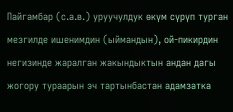Пайгамбар (с.а.в.) уруучулдук өкүм сүрүп турган мезгилде ишенимдин (ыймандын), ой-пикирдин негизинде жаралган жакындыктын андан дагы жогору тураарын эч тартынбастан адамзатка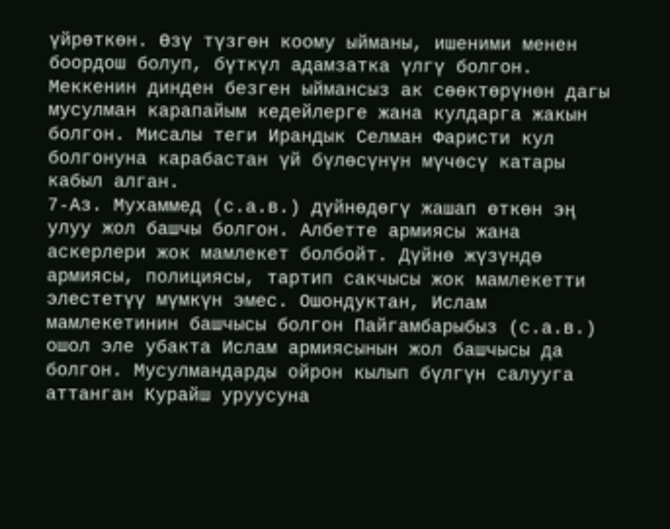үйрөткөн. Өзү түзгөн коому ыйманы, ишеними менен боордош болуп, бүткүл адамзатка үлгү болгон. Меккенин динден безген ыймансыз ак сөөктөрүнөн дагы мусулман карапайым кедейлерге жана кулдарга жакын болгон. Мисалы теги Ирандык Селман Фаристи кул болгонуна карабастан үй бүлөсүнүн мүчөсү катары кабыл алган.
7-Аз. Мухаммед (с.а.в.) дүйнөдөгү жашап өткөн эң улуу жол башчы болгон. Албетте армиясы жана аскерлери жок мамлекет болбойт. Дүйнө жүзүндө армиясы, полициясы, тартип сакчысы жок мамлекетти элестетүү мүмкүн эмес. Ошондуктан, Ислам мамлекетинин башчысы болгон Пайгамбарыбыз (с.а.в.) ошол эле убакта Ислам армиясынын жол башчысы да болгон. Мусулмандарды ойрон кылып бүлгүн салууга аттанган Курайш уруусуна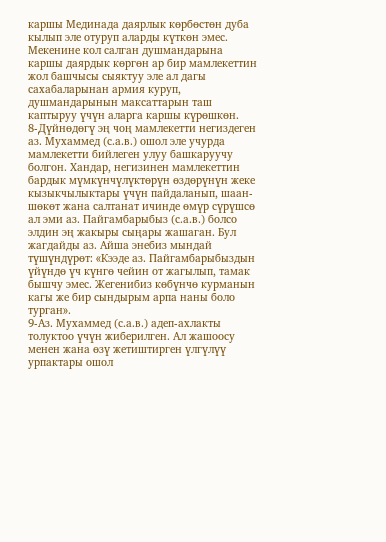каршы Мединада даярлык көрбөстөн дуба кылып эле отуруп аларды күткөн эмес. Мекенине кол салган душмандарына каршы даярдык көргөн ар бир мамлекеттин жол башчысы сыяктуу эле ал дагы сахабаларынан армия куруп, душмандарынын максаттарын таш каптыруу үчүн аларга каршы күрөшкөн.
8-Дүйнөдөгү эң чоң мамлекетти негиздеген аз. Мухаммед (с.а.в.) ошол эле учурда мамлекетти бийлеген улуу башкаруучу болгон. Хандар, негизинен мамлекеттин бардык мүмкүнчүлүктөрүн өздөрүнүн жеке кызыкчылыктары үчүн пайдаланып, шаан-шөкөт жана салтанат ичинде өмүр сүрүшсө ал эми аз. Пайгамбарыбыз (с.а.в.) болсо элдин эң жакыры сыңары жашаган. Бул жагдайды аз. Айша энебиз мындай түшүндүрөт: «Кээде аз. Пайгамбарыбыздын үйүндө үч күнгө чейин от жагылып, тамак бышчу эмес. Жегенибиз көбүнчө курманын кагы же бир сындырым арпа наны боло турган».
9-Аз. Мухаммед (с.а.в.) адеп-ахлакты толуктоо үчүн жиберилген. Ал жашоосу менен жана өзү жетиштирген үлгүлүү урпактары ошол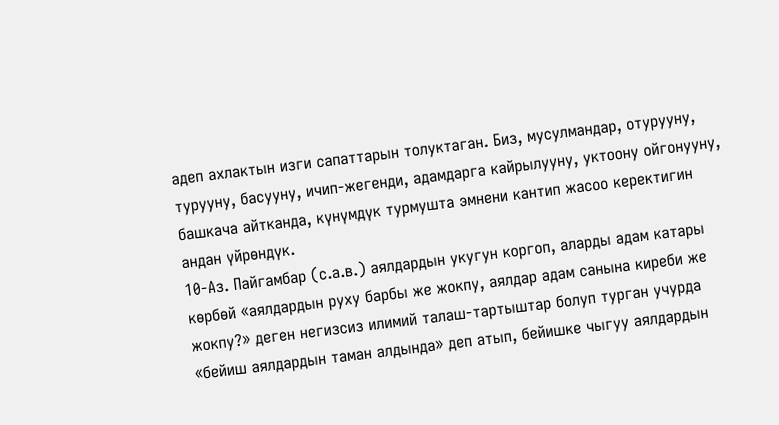адеп ахлактын изги сапаттарын толуктаган. Биз, мусулмандар, отурууну, турууну, басууну, ичип-жегенди, адамдарга кайрылууну, уктоону ойгонууну, башкача айтканда, күнүмдүк турмушта эмнени кантип жасоо керектигин андан үйрөндүк.
10-Аз. Пайгамбар (с.а.в.) аялдардын укугун коргоп, аларды адам катары көрбөй «аялдардын руху барбы же жокпу, аялдар адам санына киреби же жокпу?» деген негизсиз илимий талаш-тартыштар болуп турган учурда «бейиш аялдардын таман алдында» деп атып, бейишке чыгуу аялдардын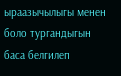ыраазычылыгы менен боло тургандыгын баса белгилеп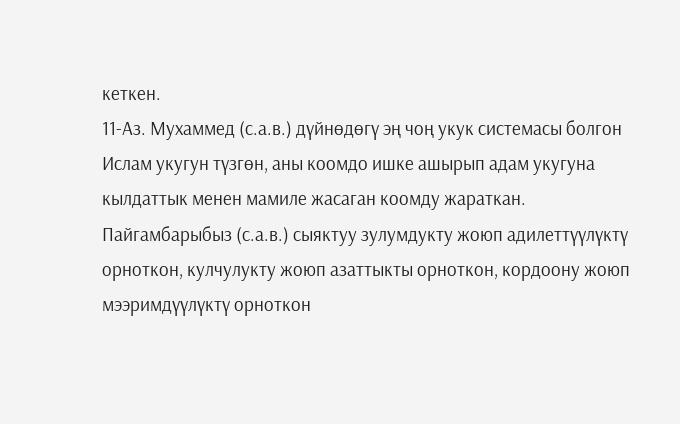кеткен.
11-Аз. Мухаммед (с.а.в.) дүйнөдөгү эң чоң укук системасы болгон Ислам укугун түзгөн, аны коомдо ишке ашырып адам укугуна кылдаттык менен мамиле жасаган коомду жараткан. Пайгамбарыбыз (с.а.в.) сыяктуу зулумдукту жоюп адилеттүүлүктү орноткон, кулчулукту жоюп азаттыкты орноткон, кордоону жоюп мээримдүүлүктү орноткон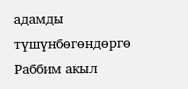адамды түшүнбөгөндөргө Раббим акыл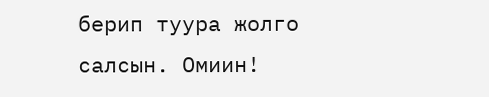берип туура жолго салсын. Омиин!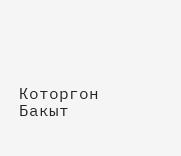Которгон Бакыт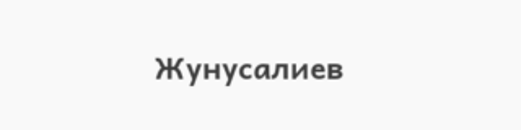Жунусалиев